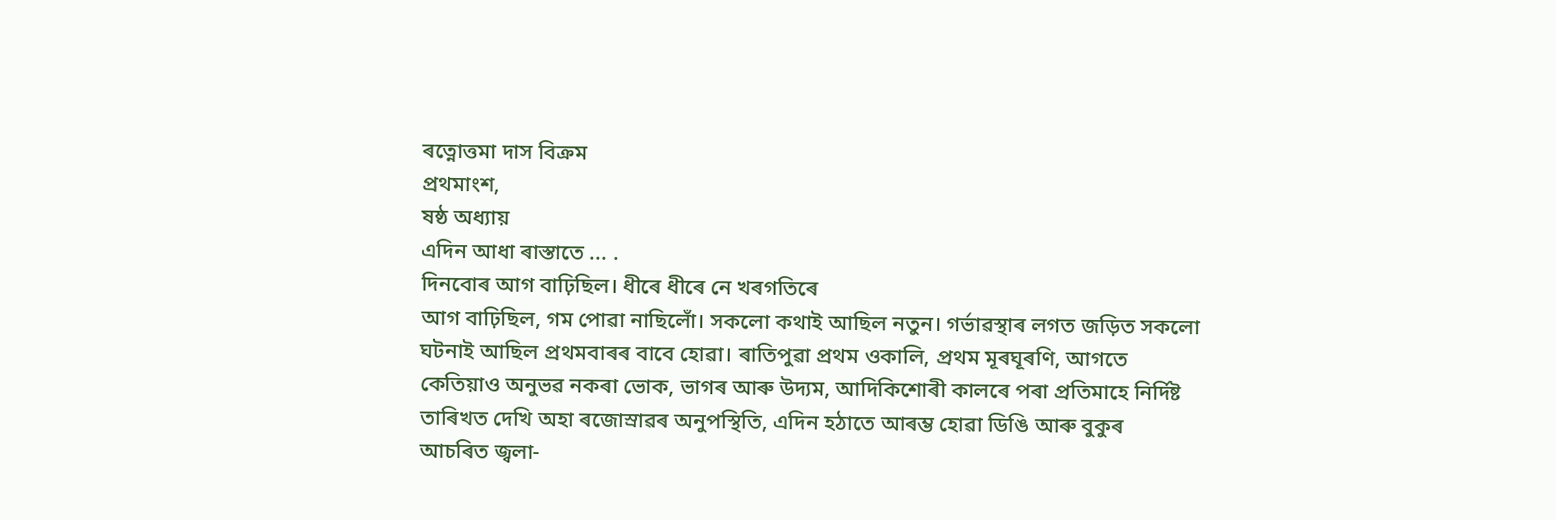ৰত্নোত্তমা দাস বিক্ৰম
প্ৰথমাংশ,
ষষ্ঠ অধ্যায়
এদিন আধা ৰাস্তাতে ... .
দিনবোৰ আগ বাঢ়িছিল। ধীৰে ধীৰে নে খৰগতিৰে
আগ বাঢ়িছিল, গম পোৱা নাছিলোঁ। সকলো কথাই আছিল নতুন। গৰ্ভাৱস্থাৰ লগত জড়িত সকলো
ঘটনাই আছিল প্ৰথমবাৰৰ বাবে হোৱা। ৰাতিপুৱা প্ৰথম ওকালি, প্ৰথম মূৰঘূৰণি, আগতে
কেতিয়াও অনুভৱ নকৰা ভোক, ভাগৰ আৰু উদ্যম, আদিকিশোৰী কালৰে পৰা প্ৰতিমাহে নিৰ্দিষ্ট
তাৰিখত দেখি অহা ৰজোস্ৰাৱৰ অনুপস্থিতি, এদিন হঠাতে আৰম্ভ হোৱা ডিঙি আৰু বুকুৰ
আচৰিত জ্বলা-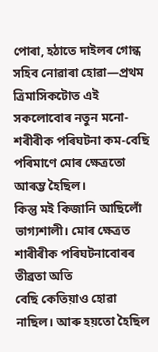পোৰা, হঠাতে দাইলৰ গোন্ধ সহিব নোৱাৰা হোৱা—প্ৰথম ত্ৰিমাসিকটোত এই
সকলোবোৰ নতুন মনো-শৰীৰীক পৰিঘটনা কম-বেছি পৰিমাণে মোৰ ক্ষেত্ৰতো আৰম্ভ হৈছিল।
কিন্তু মই কিজানি আছিলোঁ ভাগ্যশালী। মোৰ ক্ষেত্ৰত শাৰীৰীক পৰিঘটনাবোৰৰ তীব্ৰতা অতি
বেছি কেতিয়াও হোৱা নাছিল। আৰু হয়তো হৈছিল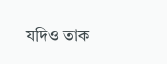যদিও তাক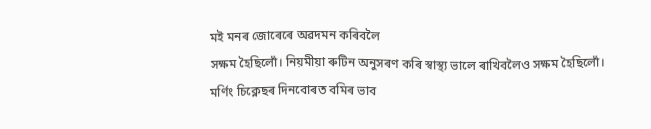মই মনৰ জোৰেৰে অৱদমন কৰিবলৈ
সক্ষম হৈছিলোঁ। নিয়মীয়া ৰুটিন অনুসৰণ কৰি স্বাস্থ্য ভালে ৰাখিবলৈও সক্ষম হৈছিলোঁ।
মৰ্ণিং চিক্নেছৰ দিনবোৰত বমিৰ ভাব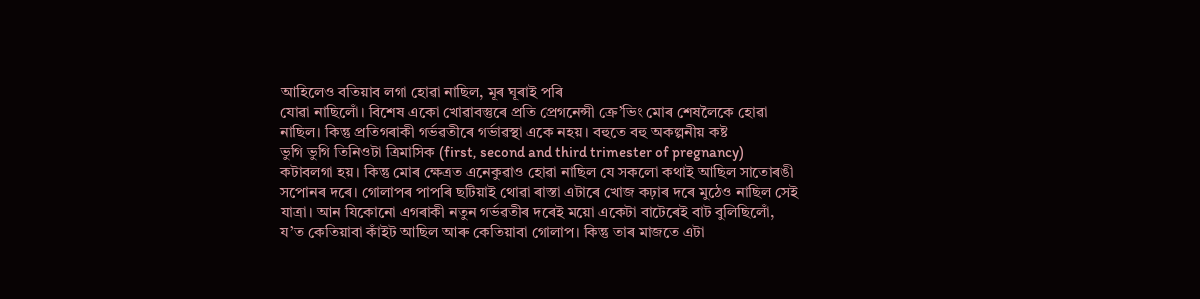আহিলেও বতিয়াব লগা হোৱা নাছিল, মূৰ ঘূৰাই পৰি
যোৱা নাছিলোঁ। বিশেষ একো খোৱাবস্তুৰে প্ৰতি প্ৰেগনেন্সী ক্ৰে’ভিং মোৰ শেষলৈকে হোৱা
নাছিল। কিন্তু প্ৰতিগৰাকী গৰ্ভৱতীৰে গৰ্ভাৱস্থা একে নহয়। বহুতে বহু অকল্পনীয় কষ্ট
ভুগি ভুগি তিনিওটা ত্ৰিমাসিক (first, second and third trimester of pregnancy)
কটাবলগা হয়। কিন্তু মোৰ ক্ষেত্ৰত এনেকুৱাও হোৱা নাছিল যে সকলো কথাই আছিল সাতোৰঙী
সপোনৰ দৰে। গোলাপৰ পাপৰি ছটিয়াই থোৱা ৰাস্তা এটাৰে খোজ কঢ়াৰ দৰে মুঠেও নাছিল সেই
যাত্ৰা। আন যিকোনো এগৰাকী নতুন গৰ্ভৱতীৰ দৰেই ময়ো একেটা বাটেৰেই বাট বুলিছিলোঁ,
য’ত কেতিয়াবা কাঁইট আছিল আৰু কেতিয়াবা গোলাপ। কিন্তু তাৰ মাজতে এটা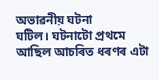অভাৱনীয় ঘটনা
ঘটিল। ঘটনাটো প্ৰথমে আছিল আচৰিত ধৰণৰ এটা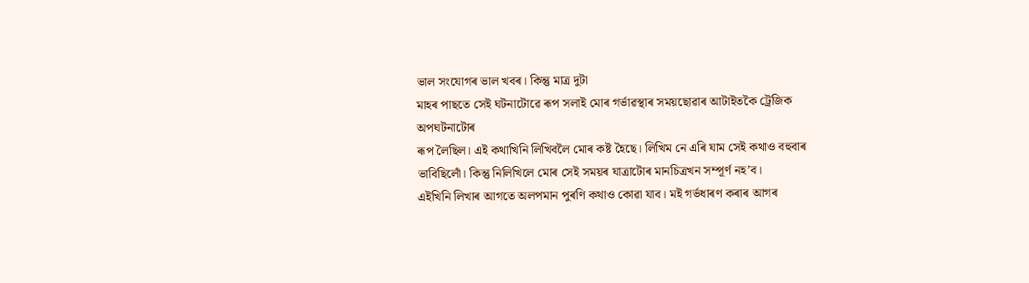ভাল সংযোগৰ ভাল খবৰ। কিন্তু মাত্ৰ দুটা
মাহৰ পাছতে সেই ঘটনাটোৱে ৰূপ সলাই মোৰ গৰ্ভাৱস্থাৰ সময়ছোৱাৰ আটাইতকৈ ট্ৰেজিক অপঘটনাটোৰ
ৰূপ লৈছিল। এই কথাখিনি লিখিবলৈ মোৰ কষ্ট হৈছে। লিখিম নে এৰি যাম সেই কথাও বহুবাৰ
ভাবিছিলোঁ। কিন্তু নিলিখিলে মোৰ সেই সময়ৰ যাত্ৰাটোৰ মানচিত্ৰখন সম্পূৰ্ণ নহ’ব।
এইখিনি লিখাৰ আগতে অলপমান পুৰণি কথাও কোৱা যাব। মই গৰ্ভধাৰণ কৰাৰ আগৰ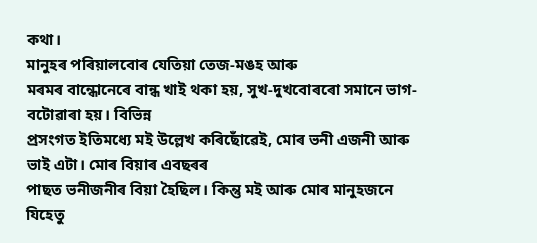কথা।
মানুহৰ পৰিয়ালবোৰ যেতিয়া তেজ-মঙহ আৰু
মৰমৰ বান্ধোনেৰে বান্ধ খাই থকা হয়, সুখ-দুখবোৰৰো সমানে ভাগ-বটোৱাৰা হয়। বিভিন্ন
প্ৰসংগত ইতিমধ্যে মই উল্লেখ কৰিছোঁৱেই, মোৰ ভনী এজনী আৰু ভাই এটা। মোৰ বিয়াৰ এবছৰৰ
পাছত ভনীজনীৰ বিয়া হৈছিল। কিন্তু মই আৰু মোৰ মানুহজনে যিহেতু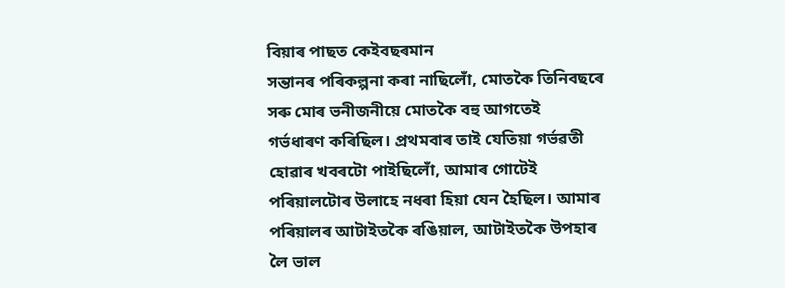বিয়াৰ পাছত কেইবছৰমান
সন্তানৰ পৰিকল্পনা কৰা নাছিলোঁ, মোতকৈ তিনিবছৰে সৰু মোৰ ভনীজনীয়ে মোতকৈ বহু আগতেই
গৰ্ভধাৰণ কৰিছিল। প্ৰথমবাৰ তাই যেতিয়া গৰ্ভৱতী হোৱাৰ খবৰটো পাইছিলোঁ, আমাৰ গোটেই
পৰিয়ালটোৰ উলাহে নধৰা হিয়া যেন হৈছিল। আমাৰ পৰিয়ালৰ আটাইতকৈ ৰঙিয়াল, আটাইতকৈ উপহাৰ
লৈ ভাল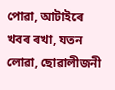পোৱা, আটাইৰে খবৰ ৰখা, যতন লোৱা, ছোৱালীজনী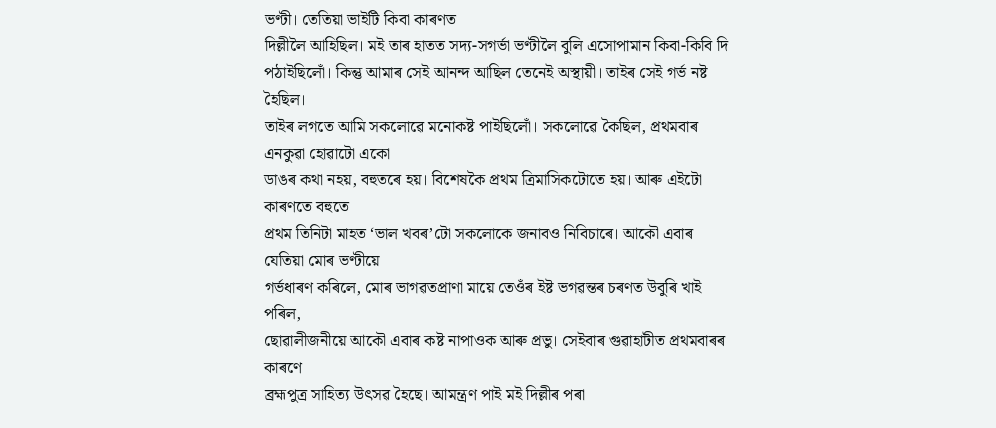ভণ্টী। তেতিয়া ভাইটি কিবা কাৰণত
দিল্লীলৈ আহিছিল। মই তাৰ হাতত সদ্য-সগৰ্ভা ভণ্টীলৈ বুলি এসোপামান কিবা-কিবি দি
পঠাইছিলোঁ। কিন্তু আমাৰ সেই আনন্দ আছিল তেনেই অস্থায়ী। তাইৰ সেই গৰ্ভ নষ্ট হৈছিল।
তাইৰ লগতে আমি সকলোৱে মনোকষ্ট পাইছিলোঁ। সকলোৱে কৈছিল, প্ৰথমবাৰ এনকুৱা হোৱাটো একো
ডাঙৰ কথা নহয়, বহুতৰে হয়। বিশেষকৈ প্ৰথম ত্ৰিমাসিকটোতে হয়। আৰু এইটো কাৰণতে বহুতে
প্ৰথম তিনিটা মাহত ‘ভাল খবৰ’টো সকলোকে জনাবও নিবিচাৰে। আকৌ এবাৰ যেতিয়া মোৰ ভণ্টীয়ে
গৰ্ভধাৰণ কৰিলে, মোৰ ভাগৱতপ্ৰাণা মায়ে তেওঁৰ ইষ্ট ভগৱন্তৰ চৰণত উবুৰি খাই পৰিল,
ছোৱালীজনীয়ে আকৌ এবাৰ কষ্ট নাপাওক আৰু প্ৰভু। সেইবাৰ গুৱাহাটীত প্ৰথমবাৰৰ কাৰণে
ব্ৰহ্মপুত্ৰ সাহিত্য উৎসৱ হৈছে। আমন্ত্ৰণ পাই মই দিল্লীৰ পৰা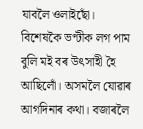যাবলৈ ওলাইছোঁ।
বিশেষকৈ ভণ্টীক লগ পাম বুলি মই বৰ উৎসাহী হৈ আছিলোঁ। অসমলৈ যোৱাৰ আগদিনাৰ কথা। বজাৰলৈ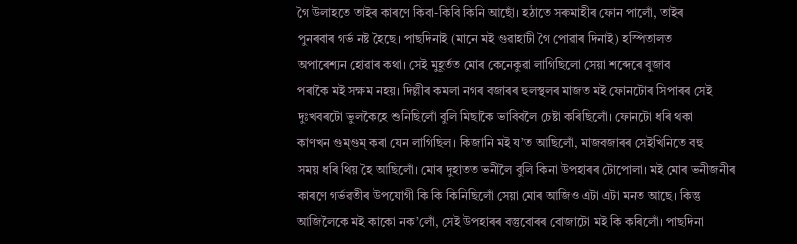গৈ উলাহতে তাইৰ কাৰণে কিবা-কিবি কিনি আছোঁ। হঠাতে সৰুমাহীৰ ফোন পালোঁ, তাইৰ
পুনৰবাৰ গৰ্ভ নষ্ট হৈছে। পাছদিনাই (মানে মই গুৱাহাটী গৈ পোৱাৰ দিনাই) হস্পিতালত
অপাৰেশ্যন হোৱাৰ কথা। সেই মুহূৰ্তত মোৰ কেনেকুৱা লাগিছিলো সেয়া শব্দেৰে বুজাব
পৰাকৈ মই সক্ষম নহয়। দিল্লীৰ কমলা নগৰ বজাৰৰ হুলস্থলৰ মাজত মই ফোনটোৰ সিপাৰৰ সেই
দুঃখবৰটো ভুলকৈহে শুনিছিলোঁ বুলি মিছাকৈ ভাবিবলৈ চেষ্টা কৰিছিলোঁ। ফোনটো ধৰি থকা
কাণখন গুম্গুম্ কৰা যেন লাগিছিল। কিজানি মই য’ত আছিলোঁ, মাজবজাৰৰ সেইখিনিতে বহু
সময় ধৰি থিয় হৈ আছিলোঁ। মোৰ দুহাতত ভনীলৈ বুলি কিনা উপহাৰৰ টোপোলা। মই মোৰ ভনীজনীৰ
কাৰণে গৰ্ভৱতীৰ উপযোগী কি কি কিনিছিলোঁ সেয়া মোৰ আজিও এটা এটা মনত আছে। কিন্তু
আজিলৈকে মই কাকো নক’লোঁ, সেই উপহাৰৰ বস্তুবোৰৰ বোজাটো মই কি কৰিলোঁ। পাছদিনা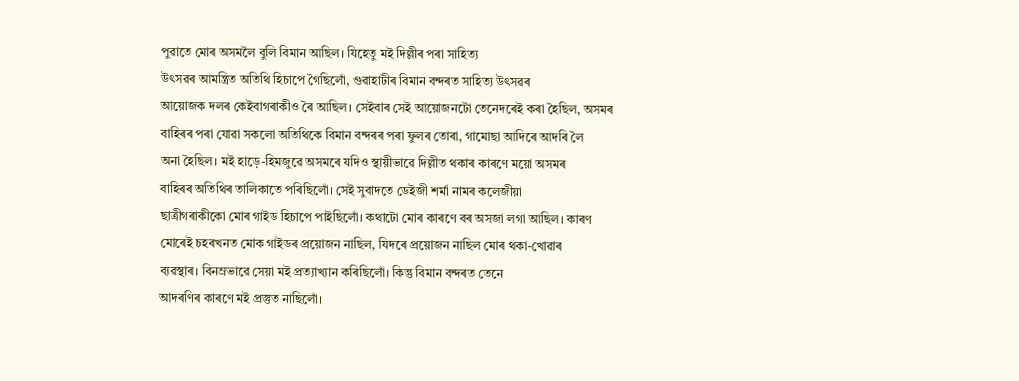পুৱাতে মোৰ অসমলৈ বুলি বিমান আছিল। যিহেতু মই দিল্লীৰ পৰা সাহিত্য
উৎসৱৰ আমন্ত্ৰিত অতিথি হিচাপে গৈছিলোঁ, গুৱাহাটীৰ বিমান বন্দৰত সাহিত্য উৎসৱৰ
আয়োজক দলৰ কেইবাগৰাকীও ৰৈ আছিল। সেইবাৰ সেই আয়োজনটো তেনেদৰেই কৰা হৈছিল, অসমৰ
বাহিৰৰ পৰা যোৱা সকলো অতিথিকে বিমান বন্দৰৰ পৰা ফুলৰ তোৰা, গামোছা আদিৰে আদৰি লৈ
অনা হৈছিল। মই হাড়ে-হিমজুৱে অসমৰে যদিও স্থায়ীভাৱে দিল্লীত থকাৰ কাৰণে ময়ো অসমৰ
বাহিৰৰ অতিথিৰ তালিকাতে পৰিছিলোঁ। সেই সুবাদতে ডেইজী শৰ্মা নামৰ কলেজীয়া
ছাত্ৰীগৰাকীকো মোৰ গাইড হিচাপে পাইছিলোঁ। কথাটো মোৰ কাৰণে বৰ অসজা লগা আছিল। কাৰণ
মোৰেই চহৰখনত মোক গাইডৰ প্ৰয়োজন নাছিল, যিদৰে প্ৰয়োজন নাছিল মোৰ থকা-খোৱাৰ
ব্যৱস্থাৰ। বিনম্ৰভাৱে সেয়া মই প্ৰত্যাখ্যান কৰিছিলোঁ। কিন্তু বিমান বন্দৰত তেনে
আদৰণিৰ কাৰণে মই প্ৰস্তুত নাছিলোঁ।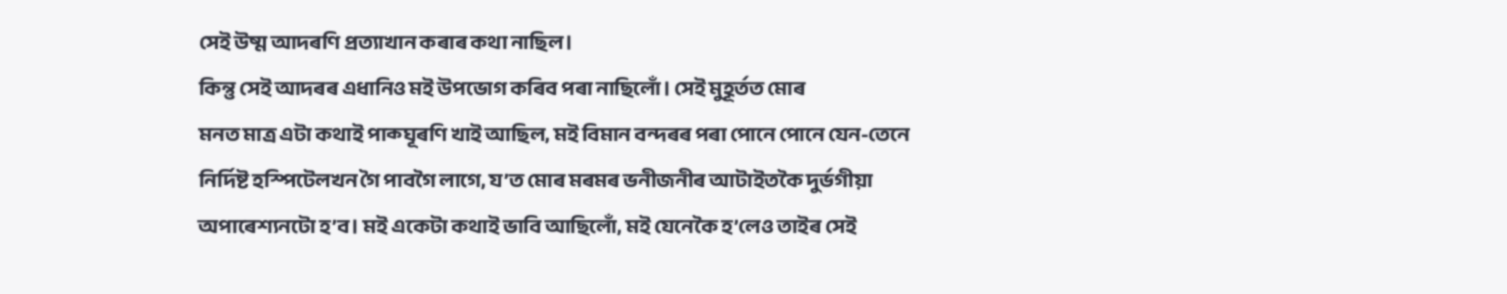সেই উষ্ম আদৰণি প্ৰত্যাখান কৰাৰ কথা নাছিল।
কিন্তু সেই আদৰৰ এধানিও মই উপভোগ কৰিব পৰা নাছিলোঁ। সেই মুহূৰ্তত মোৰ
মনত মাত্ৰ এটা কথাই পাক্ঘূৰণি খাই আছিল, মই বিমান বন্দৰৰ পৰা পোনে পোনে যেন-তেনে
নিৰ্দিষ্ট হস্পিটেলখন গৈ পাবগৈ লাগে, য’ত মোৰ মৰমৰ ভনীজনীৰ আটাইতকৈ দুৰ্ভগীয়া
অপাৰেশ্যনটো হ’ব। মই একেটা কথাই ভাবি আছিলোঁ, মই যেনেকৈ হ’লেও তাইৰ সেই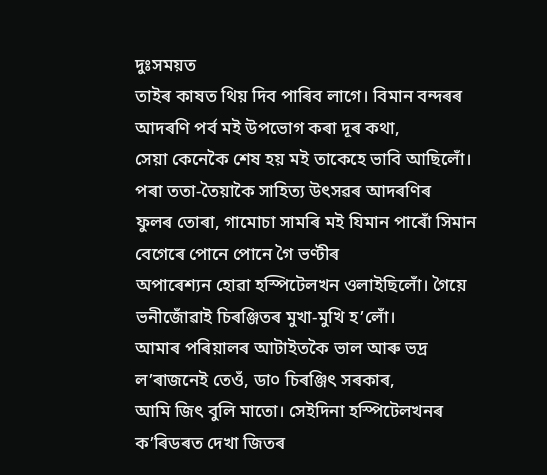দুঃসময়ত
তাইৰ কাষত থিয় দিব পাৰিব লাগে। বিমান বন্দৰৰ আদৰণি পৰ্ব মই উপভোগ কৰা দূৰ কথা,
সেয়া কেনেকৈ শেষ হয় মই তাকেহে ভাবি আছিলোঁ। পৰা ততা-তৈয়াকৈ সাহিত্য উৎসৱৰ আদৰণিৰ
ফুলৰ তোৰা, গামোচা সামৰি মই যিমান পাৰোঁ সিমান বেগেৰে পোনে পোনে গৈ ভণ্টীৰ
অপাৰেশ্যন হোৱা হস্পিটেলখন ওলাইছিলোঁ। গৈয়ে ভনীজোঁৱাই চিৰঞ্জিতৰ মুখা-মুখি হ’লোঁ।
আমাৰ পৰিয়ালৰ আটাইতকৈ ভাল আৰু ভদ্ৰ ল’ৰাজনেই তেওঁ, ডা০ চিৰঞ্জিৎ সৰকাৰ,
আমি জিৎ বুলি মাতো। সেইদিনা হস্পিটেলখনৰ ক’ৰিডৰত দেখা জিতৰ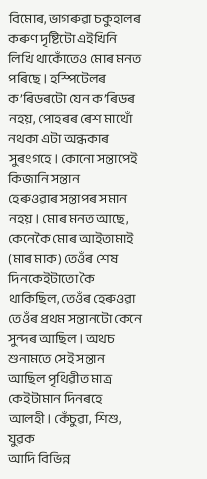বিমোৰ, ভাগৰুৱা চকুহালৰ
কৰুণ দৃষ্টিটো এইখিনি লিখি থাকোঁতেও মোৰ মনত পৰিছে। হস্পিটেলৰ ক’ৰিডৰটো যেন ক’ৰিডৰ
নহয়, পোহৰৰ ৰেশ মাথোঁ নথকা এটা অন্ধকাৰ সুৰংগহে। কোনো সন্তাপেই কিজানি সন্তান
হেৰুওৱাৰ সন্তাপৰ সমান নহয়। মোৰ মনত আছে, কেনেকৈ মোৰ আইতামাই (মাৰ মাক) তেওঁৰ শেষ
দিনকেইটাতো কৈ থাকিছিল, তেওঁৰ হেৰুওৱা তেওঁৰ প্ৰথম সন্তানটো কেনে সুন্দৰ আছিল। অথচ
শুনামতে সেই সন্তান আছিল পৃথিৱীত মাত্ৰ কেইটামান দিনৰহে আলহী। কেঁচুৱা, শিশু, যুৱক
আদি বিভিন্ন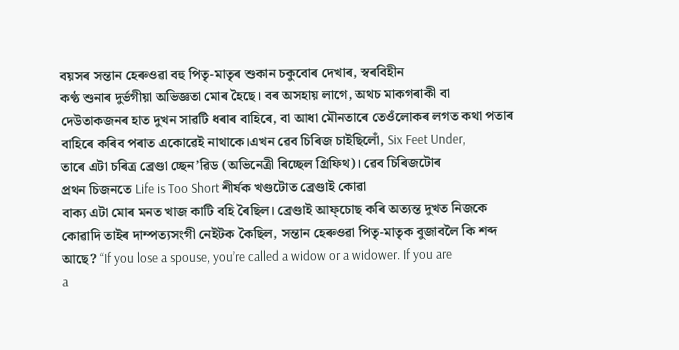বয়সৰ সন্তান হেৰুওৱা বহু পিতৃ-মাতৃৰ শুকান চকুবোৰ দেখাৰ, স্বৰবিহীন
কণ্ঠ শুনাৰ দুৰ্ভগীয়া অভিজ্ঞতা মোৰ হৈছে। বৰ অসহায় লাগে, অথচ মাকগৰাকী বা
দেউতাকজনৰ হাত দুখন সাৱটি ধৰাৰ বাহিৰে, বা আধা মৌনতাৰে তেওঁলোকৰ লগত কথা পতাৰ
বাহিৰে কৰিব পৰাত একোৱেই নাথাকে।এখন ৱেব চিৰিজ চাইছিলোঁ, Six Feet Under,
তাৰে এটা চৰিত্ৰ ব্ৰেণ্ডা চ্ছেন’ৱিড (অভিনেত্ৰী ৰিচ্ছেল গ্ৰিফিথ)। ৱেব চিৰিজটোৰ
প্ৰথন চিজনতে Life is Too Short শীৰ্ষক খণ্ডটোত ব্ৰেণ্ডাই কোৱা
বাক্য এটা মোৰ মনত খাজ কাটি বহি ৰৈছিল। ব্ৰেণ্ডাই আফ্চোছ কৰি অত্যন্ত দুখত নিজকে
কোৱাদি তাইৰ দাম্পত্যসংগী নেইটক কৈছিল, সন্তান হেৰুওৱা পিতৃ-মাতৃক বুজাবলৈ কি শব্দ
আছে? “If you lose a spouse, you’re called a widow or a widower. If you are
a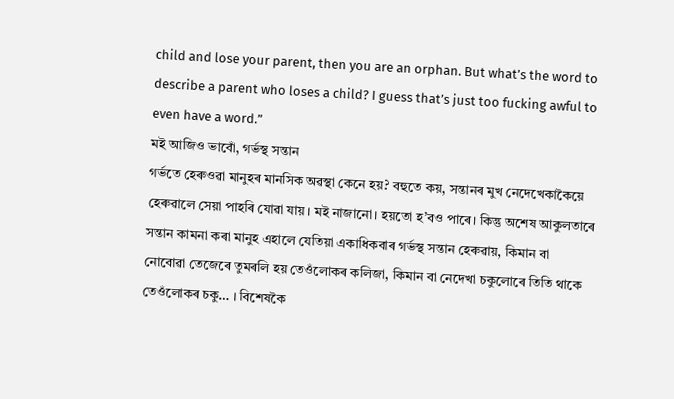child and lose your parent, then you are an orphan. But what’s the word to
describe a parent who loses a child? I guess that’s just too fucking awful to
even have a word.”
মই আজিও ভাবোঁ, গৰ্ভস্থ সন্তান
গৰ্ভতে হেৰুওৱা মানুহৰ মানসিক অৱস্থা কেনে হয়? বহুতে কয়, সন্তানৰ মুখ নেদেখেকাকৈয়ে
হেৰুৱালে সেয়া পাহৰি যোৱা যায়। মই নাজানো। হয়তো হ’বও পাৰে। কিন্তু অশেষ আকুলতাৰে
সন্তান কামনা কৰা মানুহ এহালে যেতিয়া একাধিকবাৰ গৰ্ভস্থ সন্তান হেৰুৱায়, কিমান বা
নোবোৱা তেজেৰে তুমৰলি হয় তেওঁলোকৰ কলিজা, কিমান বা নেদেখা চকুলোৰে তিতি থাকে
তেওঁলোকৰ চকু… । বিশেষকৈ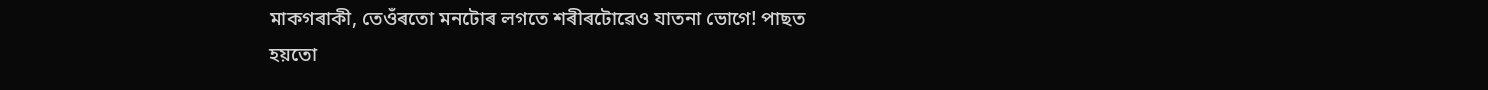মাকগৰাকী, তেওঁৰতো মনটোৰ লগতে শৰীৰটোৱেও যাতনা ভোগে! পাছত
হয়তো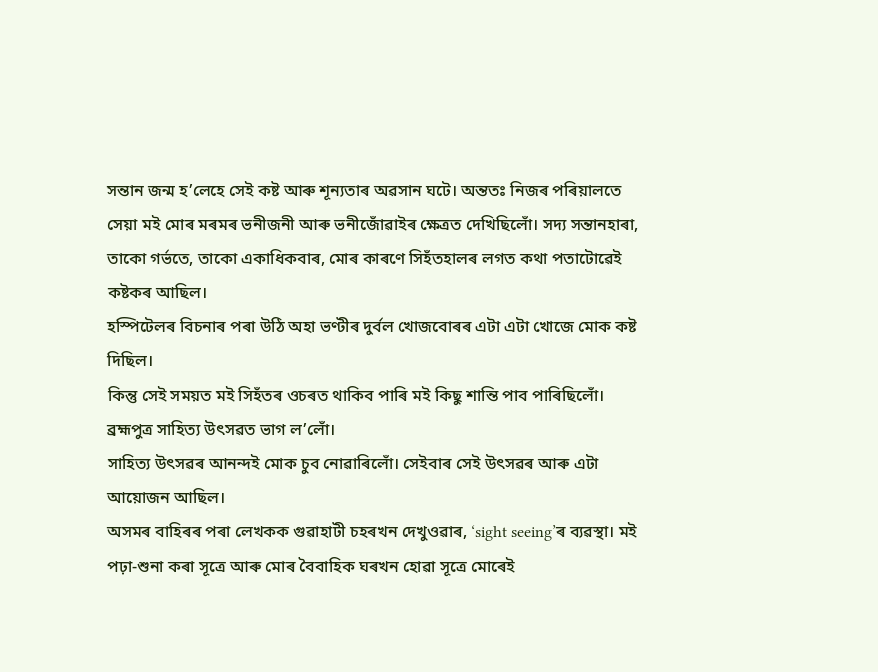সন্তান জন্ম হ’লেহে সেই কষ্ট আৰু শূন্যতাৰ অৱসান ঘটে। অন্ততঃ নিজৰ পৰিয়ালতে
সেয়া মই মোৰ মৰমৰ ভনীজনী আৰু ভনীজোঁৱাইৰ ক্ষেত্ৰত দেখিছিলোঁ। সদ্য সন্তানহাৰা,
তাকো গৰ্ভতে, তাকো একাধিকবাৰ, মোৰ কাৰণে সিহঁতহালৰ লগত কথা পতাটোৱেই কষ্টকৰ আছিল।
হস্পিটেলৰ বিচনাৰ পৰা উঠি অহা ভণ্টীৰ দুৰ্বল খোজবোৰৰ এটা এটা খোজে মোক কষ্ট দিছিল।
কিন্তু সেই সময়ত মই সিহঁতৰ ওচৰত থাকিব পাৰি মই কিছু শান্তি পাব পাৰিছিলোঁ।
ব্ৰহ্মপুত্ৰ সাহিত্য উৎসৱত ভাগ ল’লোঁ।
সাহিত্য উৎসৱৰ আনন্দই মোক চুব নোৱাৰিলোঁ। সেইবাৰ সেই উৎসৱৰ আৰু এটা আয়োজন আছিল।
অসমৰ বাহিৰৰ পৰা লেখকক গুৱাহাটী চহৰখন দেখুওৱাৰ, ‘sight seeing’ৰ ব্যৱস্থা। মই
পঢ়া-শুনা কৰা সূত্ৰে আৰু মোৰ বৈবাহিক ঘৰখন হোৱা সূত্ৰে মোৰেই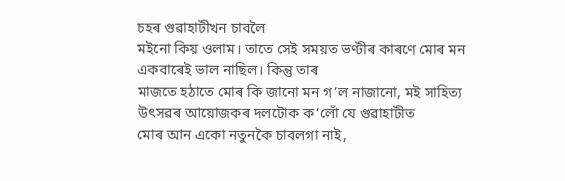চহৰ গুৱাহাটীখন চাবলৈ
মইনো কিয় ওলাম। তাতে সেই সময়ত ভণ্টীৰ কাৰণে মোৰ মন একবাৰেই ভাল নাছিল। কিন্তু তাৰ
মাজতে হঠাতে মোৰ কি জানো মন গ’ল নাজানো, মই সাহিত্য উৎসৱৰ আয়োজকৰ দলটোক ক’লোঁ যে গুৱাহাটীত
মোৰ আন একো নতুনকৈ চাবলগা নাই,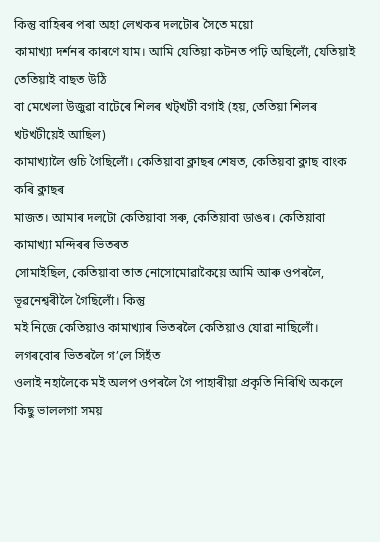কিন্তু বাহিৰৰ পৰা অহা লেখকৰ দলটোৰ সৈতে ময়ো
কামাখ্যা দৰ্শনৰ কাৰণে যাম। আমি যেতিয়া কটনত পঢ়ি অছিলোঁ, যেতিয়াই তেতিয়াই বাছত উঠি
বা মেখেলা উজুৱা বাটেৰে শিলৰ খট্খটী বগাই (হয়, তেতিয়া শিলৰ খটখটীয়েই আছিল)
কামাখ্যালৈ গুচি গৈছিলোঁ। কেতিয়াবা ক্লাছৰ শেষত, কেতিয়বা ক্লাছ বাংক কৰি ক্লাছৰ
মাজত। আমাৰ দলটো কেতিয়াবা সৰু, কেতিয়াবা ডাঙৰ। কেতিয়াবা কামাখ্যা মন্দিৰৰ ভিতৰত
সোমাইছিল, কেতিয়াবা তাত নোসোমোৱাকৈয়ে আমি আৰু ওপৰলৈ, ভূৱনেশ্বৰীলৈ গৈছিলোঁ। কিন্তু
মই নিজে কেতিয়াও কামাখ্যাৰ ভিতৰলৈ কেতিয়াও যোৱা নাছিলোঁ। লগৰবোৰ ভিতৰলৈ গ’লে সিহঁত
ওলাই নহালৈকে মই অলপ ওপৰলৈ গৈ পাহাৰীয়া প্ৰকৃতি নিৰিখি অকলে কিছু ভাললগা সময়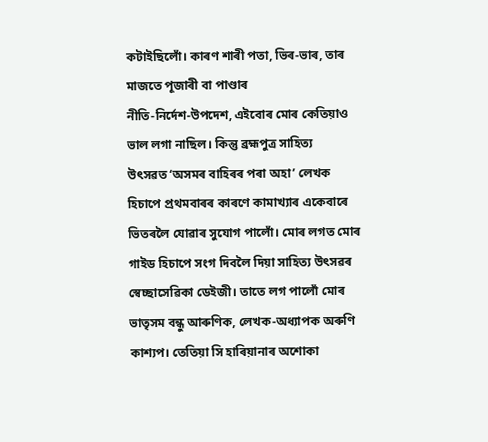কটাইছিলোঁ। কাৰণ শাৰী পতা, ভিৰ-ভাৰ, তাৰ মাজতে পূজাৰী বা পাণ্ডাৰ
নীতি-নিৰ্দেশ-উপদেশ, এইবোৰ মোৰ কেতিয়াও ভাল লগা নাছিল। কিন্তু ব্ৰহ্মপুত্ৰ সাহিত্য
উৎসৱত ‘অসমৰ বাহিৰৰ পৰা অহা’ লেখক হিচাপে প্ৰথমবাৰৰ কাৰণে কামাখ্যাৰ একেবাৰে
ভিতৰলৈ যোৱাৰ সুযোগ পালোঁ। মোৰ লগত মোৰ গাইড হিচাপে সংগ দিবলৈ দিয়া সাহিত্য উৎসৱৰ
স্বেচ্ছাসেৱিকা ডেইজী। তাতে লগ পালোঁ মোৰ ভাতৃসম বন্ধু আৰুণিক, লেখক-অধ্যাপক অৰুণি
কাশ্যপ। তেতিয়া সি হাৰিয়ানাৰ অশোকা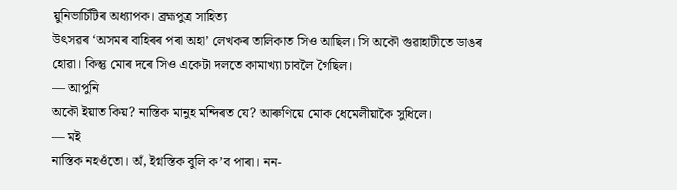য়ুনিভাৰ্চিটিৰ অধ্যাপক। ব্ৰহ্মপুত্ৰ সাহিত্য
উৎসৱৰ ‘অসমৰ বাহিৰৰ পৰা অহা’ লেখকৰ তালিকাত সিও আছিল। সি অকৌ গুৱাহাটীতে ডাঙৰ
হোৱা। কিন্তু মোৰ দৰে সিও একেটা দলতে কামাখ্যা চাবলৈ গৈছিল।
— আপুনি
অকৌ ইয়াত কিয়? নাস্তিক মানুহ মন্দিৰত যে? আৰুণিয়ে মোক ধেমেলীয়াকৈ সুধিলে।
— মই
নাস্তিক নহওঁতো। অঁ, ইগ্নস্তিক বুলি ক’ব পাৰা। নন-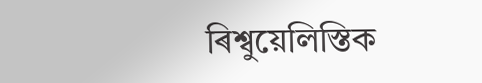ৰিশ্বুয়েলিস্তিক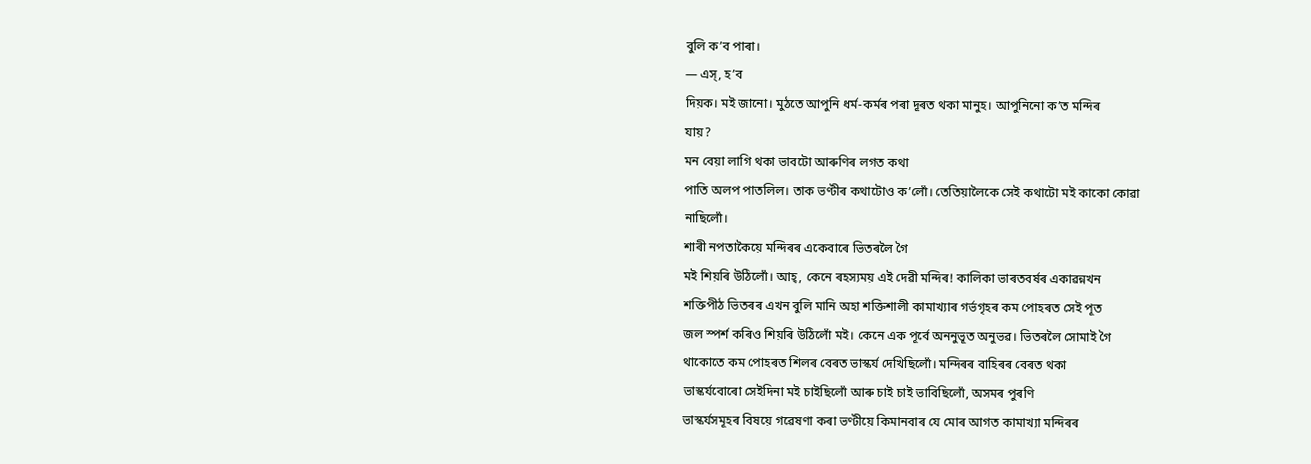বুলি ক’ব পাৰা।
— এস্, হ’ব
দিয়ক। মই জানো। মুঠতে আপুনি ধৰ্ম-কৰ্মৰ পৰা দূৰত থকা মানুহ। আপুনিনো ক’ত মন্দিৰ
যায়?
মন বেয়া লাগি থকা ভাবটো আৰুণিৰ লগত কথা
পাতি অলপ পাতলিল। তাক ভণ্টীৰ কথাটোও ক’লোঁ। তেতিয়ালৈকে সেই কথাটো মই কাকো কোৱা
নাছিলোঁ।
শাৰী নপতাকৈয়ে মন্দিৰৰ একেবাৰে ভিতৰলৈ গৈ
মই শিয়ৰি উঠিলোঁ। আহ্, কেনে ৰহস্যময় এই দেৱী মন্দিৰ! কালিকা ভাৰতবৰ্ষৰ একাৱন্নখন
শক্তিপীঠ ভিতৰৰ এখন বুলি মানি অহা শক্তিশালী কামাখ্যাৰ গৰ্ভগৃহৰ কম পোহৰত সেই পূত
জল স্পৰ্শ কৰিও শিয়ৰি উঠিলোঁ মই। কেনে এক পূৰ্বে অননুভূত অনুভৱ। ভিতৰলৈ সোমাই গৈ
থাকোতে কম পোহৰত শিলৰ বেৰত ভাস্কৰ্য দেখিছিলোঁ। মন্দিৰৰ বাহিৰৰ বেৰত থকা
ভাস্কৰ্যবোৰো সেইদিনা মই চাইছিলোঁ আৰু চাই চাই ভাবিছিলোঁ, অসমৰ পুৰণি
ভাস্কৰ্যসমূহৰ বিষয়ে গৱেষণা কৰা ভণ্টীয়ে কিমানবাৰ যে মোৰ আগত কামাখ্যা মন্দিৰৰ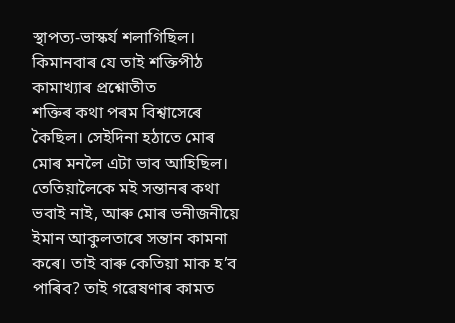স্থাপত্য-ভাস্কৰ্য শলাগিছিল। কিমানবাৰ যে তাই শক্তিপীঠ কামাখ্যাৰ প্ৰশ্নোতীত
শক্তিৰ কথা পৰম বিশ্বাসেৰে কৈছিল। সেইদিনা হঠাতে মোৰ মোৰ মনলৈ এটা ভাব আহিছিল।
তেতিয়ালৈকে মই সন্তানৰ কথা ভবাই নাই, আৰু মোৰ ভনীজনীয়ে ইমান আকুলতাৰে সন্তান কামনা
কৰে। তাই বাৰু কেতিয়া মাক হ’ব পাৰিব? তাই গৱেষণাৰ কামত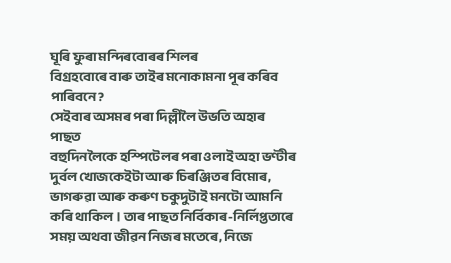ঘূৰি ফুৰা মন্দিৰবোৰৰ শিলৰ
বিগ্ৰহবোৰে বাৰু তাইৰ মনোকামনা পূৰ কৰিব পাৰিবনে?
সেইবাৰ অসমৰ পৰা দিল্লীলৈ উভতি অহাৰ পাছত
বহুদিনলৈকে হস্পিটেলৰ পৰা ওলাই অহা ভণ্টীৰ দুৰ্বল খোজকেইটা আৰু চিৰঞ্জিতৰ বিমোৰ,
ভাগৰুৱা আৰু কৰুণ চকুদুটাই মনটো আমনি কৰি থাকিল। তাৰ পাছত নিৰ্বিকাৰ-নিৰ্লিপ্ততাৰে
সময় অথবা জীৱন নিজৰ মতেৰে, নিজে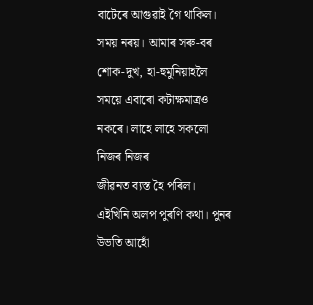বাটেৰে আগুৱাই গৈ থাকিল। সময় নৰয়। আমাৰ সৰু-বৰ
শোক-দুখ, হা-হুমুনিয়াহলৈ সময়ে এবাৰো কটাক্ষমাত্ৰও নকৰে। লাহে লাহে সকলো নিজৰ নিজৰ
জীৱনত ব্যস্ত হৈ পৰিল।
এইখিনি অলপ পুৰণি কথা। পুনৰ উভতি আহোঁ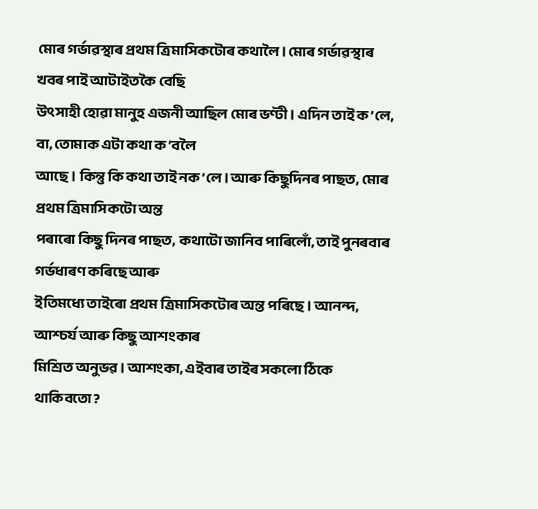মোৰ গৰ্ভাৱস্থাৰ প্ৰথম ত্ৰিমাসিকটোৰ কথালৈ। মোৰ গৰ্ভাৱস্থাৰ খবৰ পাই আটাইতকৈ বেছি
উৎসাহী হোৱা মানুহ এজনী আছিল মোৰ ভণ্টী। এদিন তাই ক’লে, বা, তোমাক এটা কথা ক’বলৈ
আছে। কিন্তু কি কথা তাই নক’লে। আৰু কিছুদিনৰ পাছত, মোৰ প্ৰথম ত্ৰিমাসিকটো অন্ত
পৰাৰো কিছু দিনৰ পাছত, কথাটো জানিব পাৰিলোঁ, তাই পুনৰবাৰ গৰ্ভধাৰণ কৰিছে আৰু
ইতিমধ্যে তাইৰো প্ৰথম ত্ৰিমাসিকটোৰ অন্ত পৰিছে। আনন্দ, আশ্চৰ্য আৰু কিছু আশংকাৰ
মিশ্ৰিত অনুভৱ। আশংকা, এইবাৰ তাইৰ সকলো ঠিকে থাকিবতো?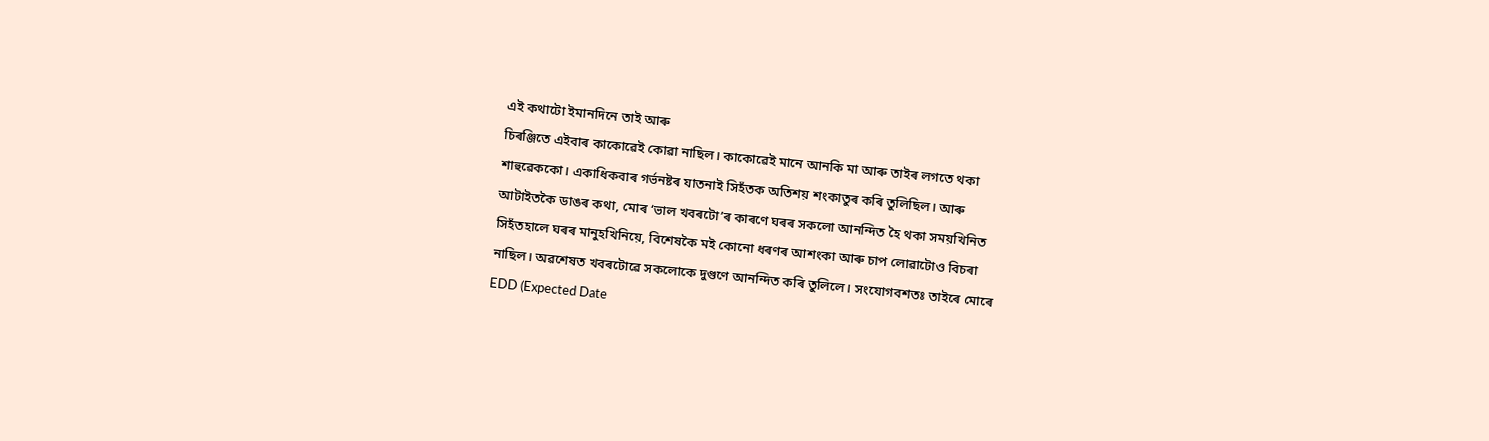এই কথাটো ইমানদিনে তাই আৰু
চিৰঞ্জিতে এইবাৰ কাকোৱেই কোৱা নাছিল। কাকোৱেই মানে আনকি মা আৰু তাইৰ লগতে থকা
শাহুৱেককো। একাধিকবাৰ গৰ্ভনষ্টৰ যাতনাই সিহঁতক অতিশয় শংকাতুৰ কৰি তুলিছিল। আৰু
আটাইতকৈ ডাঙৰ কথা, মোৰ ‘ভাল খবৰটো’ৰ কাৰণে ঘৰৰ সকলো আনন্দিত হৈ থকা সময়খিনিত
সিহঁতহালে ঘৰৰ মানুহখিনিয়ে, বিশেষকৈ মই কোনো ধৰণৰ আশংকা আৰু চাপ লোৱাটোও বিচৰা
নাছিল। অৱশেষত খবৰটোৱে সকলোকে দুগুণে আনন্দিত কৰি তুলিলে। সংযোগবশতঃ তাইৰে মোৰে
EDD (Expected Date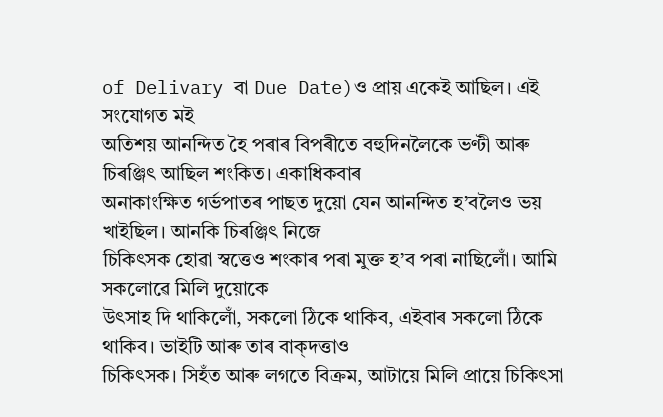of Delivary বা Due Date)ও প্ৰায় একেই আছিল। এই সংযোগত মই
অতিশয় আনন্দিত হৈ পৰাৰ বিপৰীতে বহুদিনলৈকে ভণ্টী আৰু চিৰঞ্জিৎ আছিল শংকিত। একাধিকবাৰ
অনাকাংক্ষিত গৰ্ভপাতৰ পাছত দুয়ো যেন আনন্দিত হ’বলৈও ভয় খাইছিল। আনকি চিৰঞ্জিৎ নিজে
চিকিৎসক হোৱা স্বত্তেও শংকাৰ পৰা মুক্ত হ’ব পৰা নাছিলোঁ। আমি সকলোৱে মিলি দুয়োকে
উৎসাহ দি থাকিলোঁ, সকলো ঠিকে থাকিব, এইবাৰ সকলো ঠিকে থাকিব। ভাইটি আৰু তাৰ বাক্দত্তাও
চিকিৎসক। সিহঁত আৰু লগতে বিক্ৰম, আটায়ে মিলি প্ৰায়ে চিকিৎসা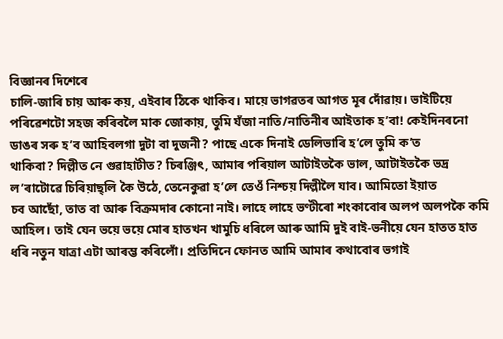বিজ্ঞানৰ দিশেৰে
চালি-জাৰি চায় আৰু কয়, এইবাৰ ঠিকে থাকিব। মায়ে ভাগৱতৰ আগত মূৰ দোঁৱায়। ভাইটিয়ে
পৰিৱেশটো সহজ কৰিবলৈ মাক জোকায়, তুমি যঁজা নাতি/নাতিনীৰ আইতাক হ’বা! কেইদিনৰনো
ডাঙৰ সৰু হ’ব আহিবলগা দুটা বা দুজনী? পাছে একে দিনাই ডেলিভাৰি হ’লে তুমি ক’ত
থাকিবা? দিল্লীত নে গুৱাহাটীত? চিৰঞ্জিৎ, আমাৰ পৰিয়াল আটাইতকৈ ভাল, আটাইতকৈ ভদ্ৰ
ল’ৰাটোৱে চিৰিয়াছ্লি কৈ উঠে, তেনেকুৱা হ’লে তেওঁ নিশ্চয় দিল্লীলৈ যাব। আমিতো ইয়াত
চব আছোঁ, তাত বা আৰু বিক্ৰমদাৰ কোনো নাই। লাহে লাহে ভণ্টীৰো শংকাবোৰ অলপ অলপকৈ কমি
আহিল। তাই যেন ভয়ে ভয়ে মোৰ হাতখন খামুচি ধৰিলে আৰু আমি দুই বাই-ভনীয়ে যেন হাতত হাত
ধৰি নতুন যাত্ৰা এটা আৰম্ভ কৰিলোঁ। প্ৰতিদিনে ফোনত আমি আমাৰ কথাবোৰ ভগাই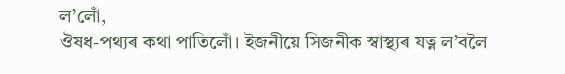ল’লোঁ,
ঔষধ-পথ্যৰ কথা পাতিলোঁ। ইজনীয়ে সিজনীক স্বাস্থ্যৰ যত্ন ল’বলৈ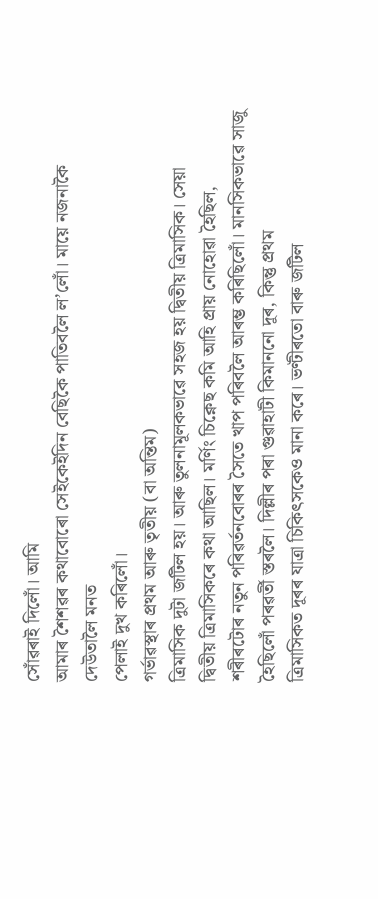সোঁৱৰাই দিলোঁ। আমি
আমাৰ শৈশৱৰ কথাবোৰো সেইকেইদিন বেছিকৈ পাতিবলৈ ল’লোঁ। মায়ে নজনাকৈ দেউতালৈ মনত
পেলাই দুখ কৰিলোঁ।
গৰ্ভাৱস্থাৰ প্ৰথম আৰু তৃতীয় (বা অন্তিম)
ত্ৰিমাসিক দুটা জটিল হয়। আৰু তুলনামূলকভাৱে সহজ হয় দ্বিতীয় ত্ৰিমাসিক। সেয়া
দ্বিতীয় ত্ৰিমাসিকৰে কথা আছিল। মৰ্ণিং চিক্নেছ কমি আহি প্ৰায় নোহোৱা হৈছিল,
শৰীৰটোৰ নতুন পৰিৱৰ্তনবোৰৰ সৈতে খাপ পৰিবলৈ আৰম্ভ কৰিছিলোঁ। মানসিকভাৱে সাজু
হৈছিলোঁ পৰৱৰ্তী স্তৰলৈ। দিল্লীৰ পৰা গুৱাহাটী কিমাননো দূৰ, কিন্তু প্ৰথম
ত্ৰিমাসিকত দূৰৰ যাত্ৰা চিকিৎসকেও মানা কৰে। ভণ্টীৰতো বাৰু জটিল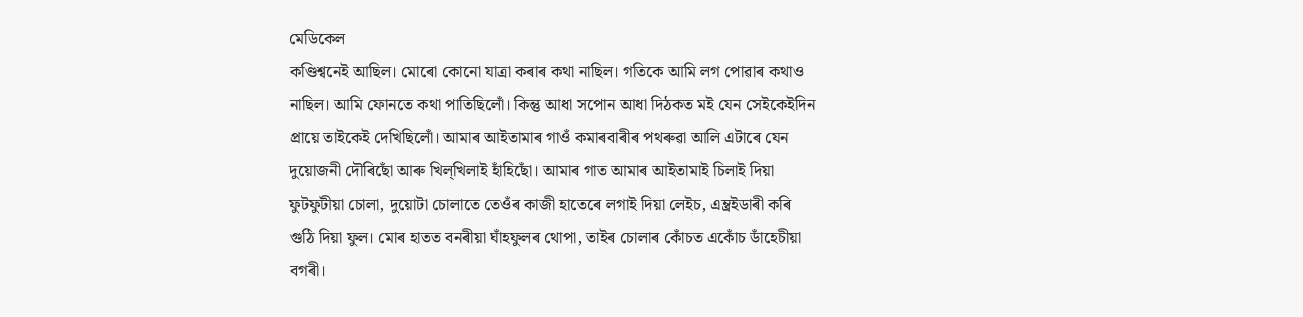মেডিকেল
কণ্ডিশ্বনেই আছিল। মোৰো কোনো যাত্ৰা কৰাৰ কথা নাছিল। গতিকে আমি লগ পোৱাৰ কথাও
নাছিল। আমি ফোনতে কথা পাতিছিলোঁ। কিন্তু আধা সপোন আধা দিঠকত মই যেন সেইকেইদিন
প্ৰায়ে তাইকেই দেখিছিলোঁ। আমাৰ আইতামাৰ গাওঁ কমাৰবাৰীৰ পথৰুৱা আলি এটাৰে যেন
দুয়োজনী দৌৰিছোঁ আৰু খিল্খিলাই হাঁহিছোঁ। আমাৰ গাত আমাৰ আইতামাই চিলাই দিয়া
ফুটফুটীয়া চোলা, দুয়োটা চোলাতে তেওঁৰ কাজী হাতেৰে লগাই দিয়া লেইচ, এম্ব্ৰইডাৰী কৰি
গুঠি দিয়া ফুল। মোৰ হাতত বনৰীয়া ঘাঁহফুলৰ থোপা, তাইৰ চোলাৰ কোঁচত একোঁচ ডাঁহেচীয়া
বগৰী।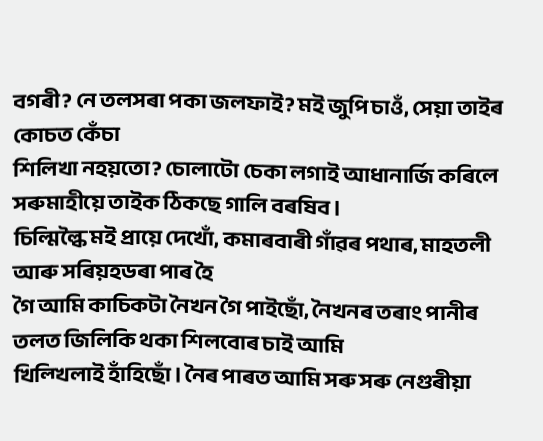বগৰী? নে তলসৰা পকা জলফাই? মই জুপি চাওঁ, সেয়া তাইৰ কোচত কেঁচা
শিলিখা নহয়তো? চোলাটো চেকা লগাই আধানাৰ্জি কৰিলে সৰুমাহীয়ে তাইক ঠিকছে গালি বৰষিব।
চিল্মিল্কৈ মই প্ৰায়ে দেখোঁ, কমাৰবাৰী গাঁৱৰ পথাৰ, মাহতলী আৰু সৰিয়হডৰা পাৰ হৈ
গৈ আমি কাচিকটা নৈখন গৈ পাইছোঁ, নৈখনৰ তৰাং পানীৰ তলত জিলিকি থকা শিলবোৰ চাই আমি
খিল্খিলাই হাঁহিছোঁ। নৈৰ পাৰত আমি সৰু সৰু নেগুৰীয়া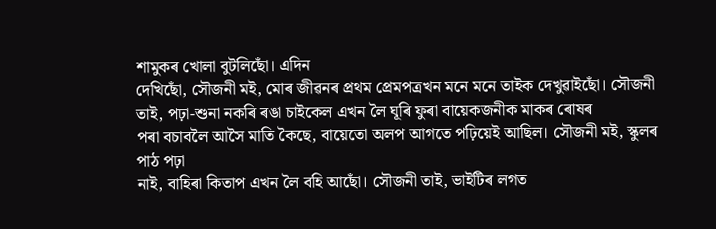শামুকৰ খোলা বুটলিছোঁ। এদিন
দেখিছোঁ, সৌজনী মই, মোৰ জীৱনৰ প্ৰথম প্ৰেমপত্ৰখন মনে মনে তাইক দেখুৱাইছোঁ। সৌজনী
তাই, পঢ়া-শুনা নকৰি ৰঙা চাইকেল এখন লৈ ঘূৰি ফুৰা বায়েকজনীক মাকৰ ৰোষৰ
পৰা বচাবলৈ আসৈ মাতি কৈছে, বায়েতো অলপ আগতে পঢ়িয়েই আছিল। সৌজনী মই, স্কুলৰ পাঠ পঢ়া
নাই, বাহিৰা কিতাপ এখন লৈ বহি আছোঁ। সৌজনী তাই, ভাইটিৰ লগত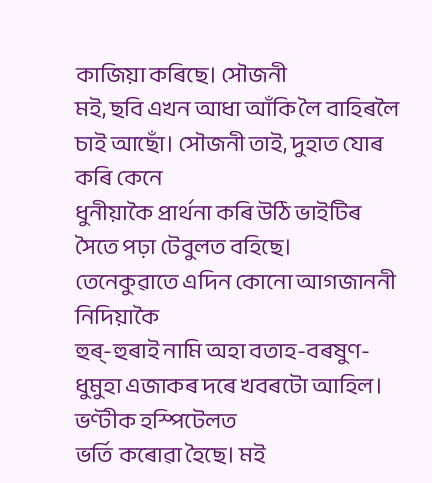কাজিয়া কৰিছে। সৌজনী
মই, ছবি এখন আধা আঁকি লৈ বাহিৰলৈ চাই আছোঁ। সৌজনী তাই, দুহাত যোৰ কৰি কেনে
ধুনীয়াকৈ প্ৰাৰ্থনা কৰি উঠি ভাইটিৰ সৈতে পঢ়া টেবুলত বহিছে।
তেনেকুৱাতে এদিন কোনো আগজাননী নিদিয়াকৈ
হুৰ্-হুৰাই নামি অহা বতাহ-বৰষুণ-ধুমুহা এজাকৰ দৰে খবৰটো আহিল। ভণ্টীক হস্পিটেলত
ভৰ্তি কৰোৱা হৈছে। মই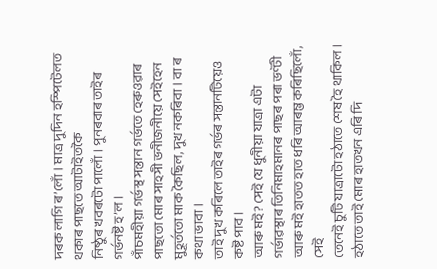দৰক লাগি ৰ’লোঁ। মাত্ৰ দুদিন হস্পিটেলত থকাৰ পাছতে আটাইতকৈ
নিষ্ঠুৰ খবৰটো পালোঁ। পুনৰবাৰ তাইৰ গৰ্ভনষ্ট হ’ল।
পাঁচমহীয়া গৰ্ভস্থ সন্তান গৰ্ভতে হেৰুওৱাৰ
পাছতো মোৰ সাহসী ভনীজনীয়ে সেইহেন মুহূৰ্ততো মাক কৈছিল, দুখ নকৰিবা। বা ৰ কথা ভাবা।
তাই দুখ কৰিলে তাইৰ গৰ্ভৰ সন্তানটিয়েও কষ্ট পাব।
আৰু মই? সেই যে ধুনীয়া যাত্ৰা এটা
গৰ্ভাৱস্থাৰ তিনিমাহমানৰ পাছৰ পৰা ভণ্টী আৰু মই হাতত হাত ধৰি আৰম্ভ কৰিছিলোঁ, সেই
তেনেই চুটি যাত্ৰাটো হঠাতে শেষ হৈ থাকিল। হঠাতে তাই মোৰ হাতখন এৰি দি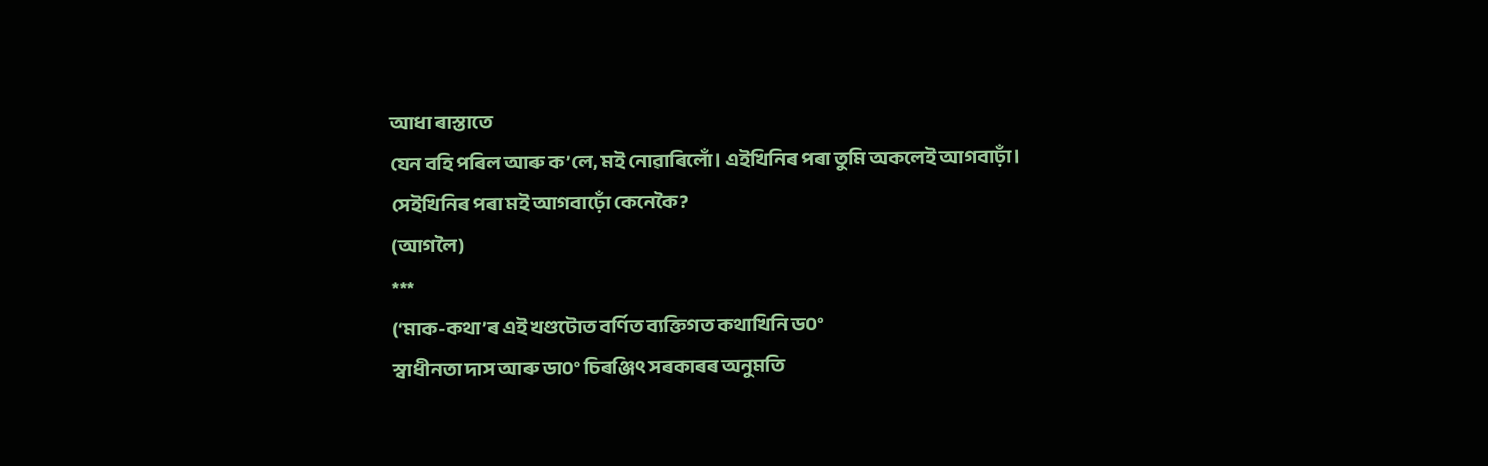আধা ৰাস্তাতে
যেন বহি পৰিল আৰু ক’লে, মই নোৱাৰিলোঁ। এইখিনিৰ পৰা তুমি অকলেই আগবাঢ়াঁ।
সেইখিনিৰ পৰা মই আগবাঢ়োঁ কেনেকৈ?
(আগলৈ)
***
(‘মাক-কথা’ৰ এই খণ্ডটোত বৰ্ণিত ব্যক্তিগত কথাখিনি ড০°
স্বাধীনতা দাস আৰু ডা০° চিৰঞ্জিৎ সৰকাৰৰ অনুমতি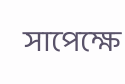সাপেক্ষে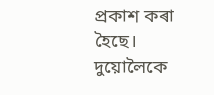প্ৰকাশ কৰা
হৈছে। দুয়োলৈকে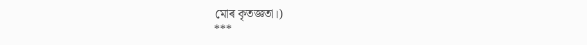মোৰ কৃতজ্ঞতা।)
***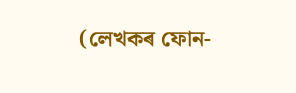(লেখকৰ ফোন-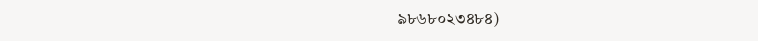৯৮৬৮০২৩৪৮৪)